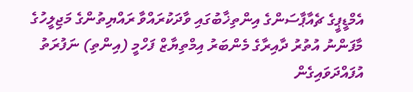އެމްޑީޕީގެ ޗެއާޕާސަންގެ އިންތިޚާބުގައި ވާދަކުރައްވާ ރައްޔިތުންގެ މަޖިލީހުގެ މާފަންނު އުތުރު ދާއިރާގެ މެންބަރު އިމްތިޔާޒް ފަހްމީ (އިންތި) ނަފުރަތު އުފައްދަވައިގެން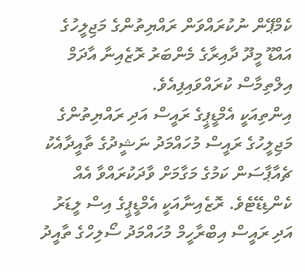ކެމްޕޭން ނުކުރައްވަން ރައްޔިތުންގެ މަޖިލީހުގެ އައްޑޫ މީދޫ ދާއިރާގެ މެންބަރު ރޮޒެއިނާ އާދަމް އިލްތިމާސް ކުރައްވައިފިއެވެ.
އިންތިއަކީ އެމްޑީޕީގެ ރައީސް އަދި ރައްޔިތުންގެ މަޖިލީހުގެ ރައީސް މުހައްމަދު ނަޝީދުގެ ތާއީދާއެކު ޗެއާޕާސަން ކަމުގެ މަގާމަށް ވާދަކުރައްވާ އެއް ކެންޑިޑޭޓެވެ. ރޮޒެއިނާއަކީ އެމްޑީޕީގެ އިސް ލީޑަރު އަދި ރައީސް އިބްރާހީމް މުހައްމަދު ސޯލިހްގެ ތާއީދު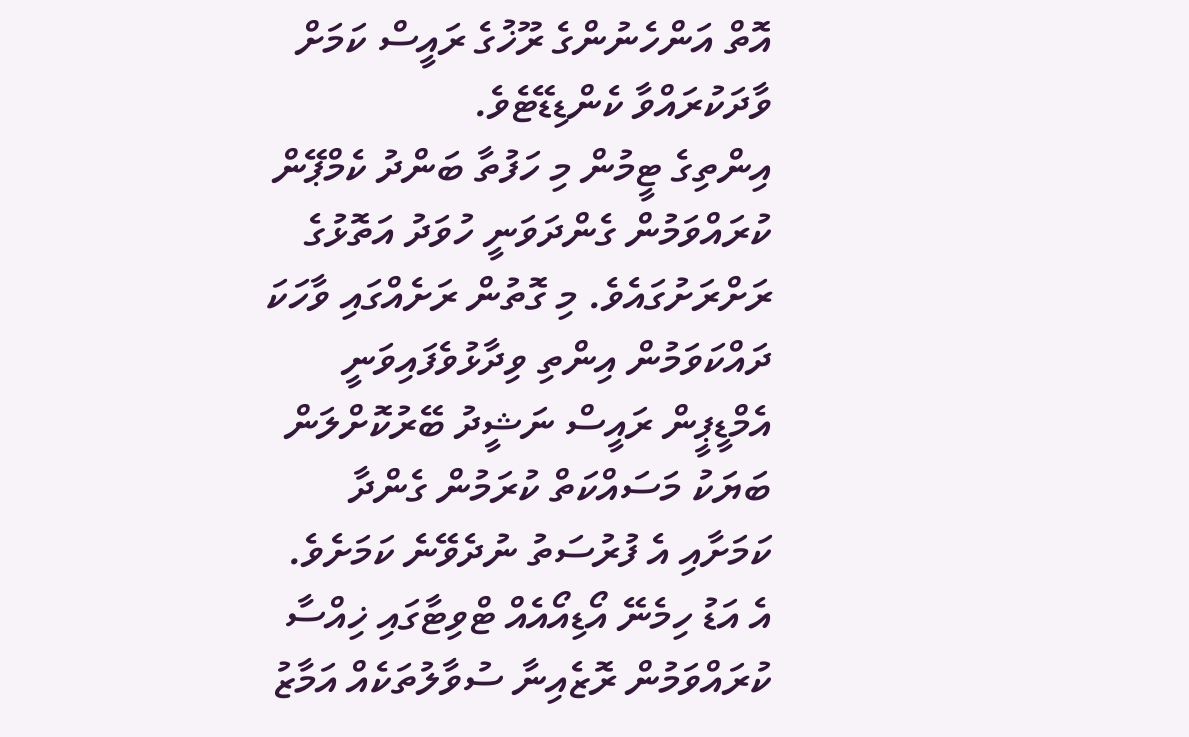އޮތް އަންހެނުންގެ ރޫޚުގެ ރައީސް ކަމަށް ވާދަކުރައްވާ ކެންޑިޑޭޓެވެ.
އިންތިގެ ޓީމުން މި ހަފުތާ ބަންދު ކެމްޕޭން ކުރައްވަމުން ގެންދަވަނީ ހުވަދު އަތޮޅުގެ ރަށްރަށުގައެވެ. މި ގޮތުން ރަށެއްގައި ވާހަކަ ދައްކަވަމުން އިންތި ވިދާޅުވެފައިވަނީ އެމްޑީޕީން ރައީސް ނަޝީދު ބޭރުކޮށްލަން ބަޔަކު މަސައްކަތް ކުރަމުން ގެންދާ ކަމަށާއި އެ ފުރުސަތު ނުދެވޭނެ ކަމަށެވެ.
އެ އަޑު ހިމެނޭ އޯޑިއޯއެއް ޓްވިޓާގައި ޚިއްސާ ކުރައްވަމުން ރޮޒެއިނާ ސުވާލުތަކެއް އަމާޒު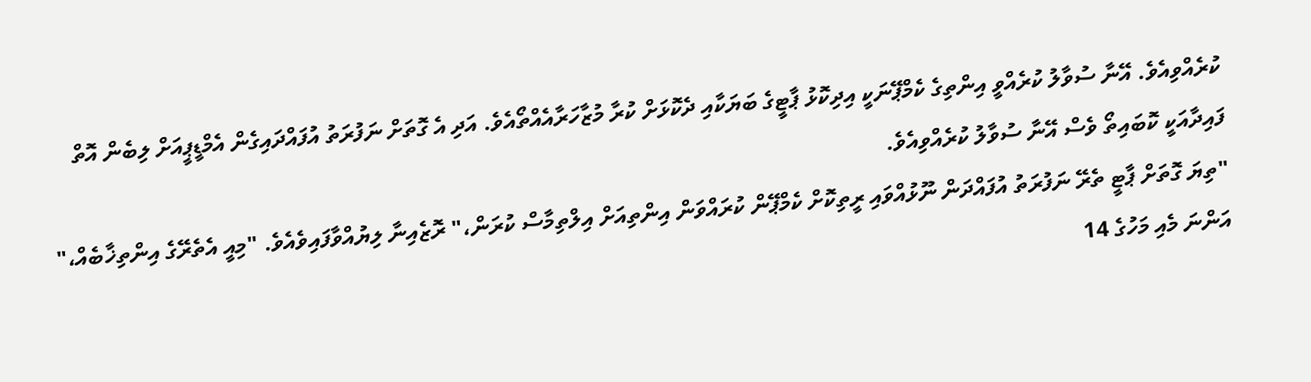ކުރެއްވިއެވެ. އޭނާ ސުވާލު ކުރެއްވީ އިންތިގެ ކެމްޕޭނަކީ އިދިކޮޅު ޕާޓީގެ ބަޔަކާއި ދެކޮޅަށް ކުރާ މުޒާހަރާއެއްތޯއެވެ. އަދި އެ ގޮތަށް ނަފުރަތު އުފައްދައިގެން އެމްޑީޕީއަށް ލިބެން އޮތް ފައިދާއަކީ ކޮބައިތޯ ވެސް އޭނާ ސުވާލު ކުރެއްވިއެވެ.
"ތިޔަ ގޮތަށް ޕާޓީ ތެރޭ ނަފުރަތު އުފައްދަން ނޫޅުއްވައި ރީތިކޮށް ކެމްޕޭން ކުރައްވަން އިންތިއަށް އިލްތިމާސް ކުރަން،" ރޮޒެއިނާ ލިޔުއްވާފައިވެއެވެ. "މިއީ އެތެރޭގެ އިންތިޚާބެއް،"
އަންނަ މެއި މަހުގެ 14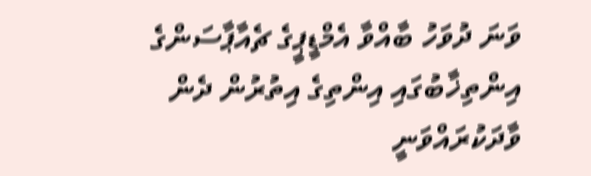ވަނަ ދުވަހު ބާއްވާ އެމްޑީޕީގެ ޗެއާޕާސަންގެ އިންތިޚާބުގައި އިންތިގެ އިތުރުން ދެން ވާދަކުރައްވަނީ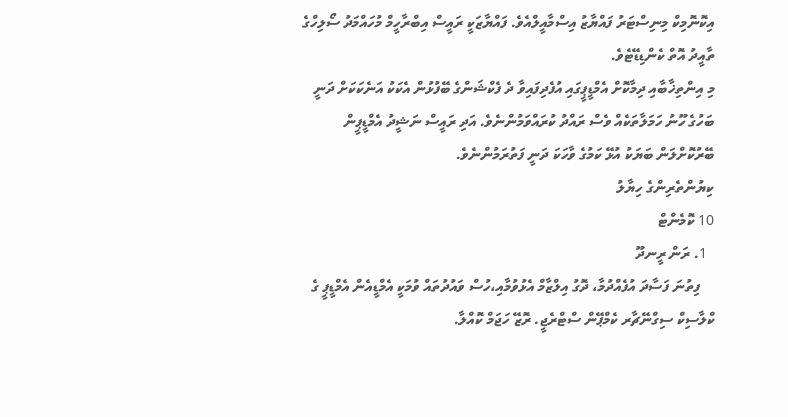އިކޮނޮމިކް މިނިސްޓަރު ފައްޔާޒު އިސްމާއީލްއެވެ. ފައްޔާޒަކީ ރައީސް އިބްރާހީމް މުހައްމަދު ސޯލިހްގެ ތާއީދު އޮތް ކެންޑިޑޭޓެވެ.
މި އިންތިޚާބާއި ދިމާކޮށް އެމްޑީޕީގައި އުފެދިފައިވާ ދެ ފެކްޝަންގެ ބޭފުޅުން އެކަކު އަނެކަކަށް ދަނީ ބަހުގެ ހޫނު ހަމަލާތަކެއް ވެސް ރައްދު ކުރައްވަމުންނެވެ. އަދި ރައީސް ނަޝީދު އެމްޑީޕީން ބޭރުކޮށްލަން ބަޔަކު އުޅޭ ކަމުގެ ވާހަކަ ދަނީ ފަތުރަމުންނެވެ.
ކިޔުންތެރިންގެ ހިޔާލު
10 ކޮމެންޓް
  1. ރަން ރީނދޫ
    ފިތުނަ ފަސާދަ އުފެއްދުމާ، ދޮގު އިލްޒާމް އެޅުވުމާއި،ހުސް ވައުދުތައް ވުމަކީ އެމްޑީއެން އެމްޑީޕީ ގެ ކްލާސިކް ސިގްނޭޗާރ ކެމްޕޭން ސްޓްރެޖީ. ރޮޒޭ ހަޖަމް ކޮއްލާ.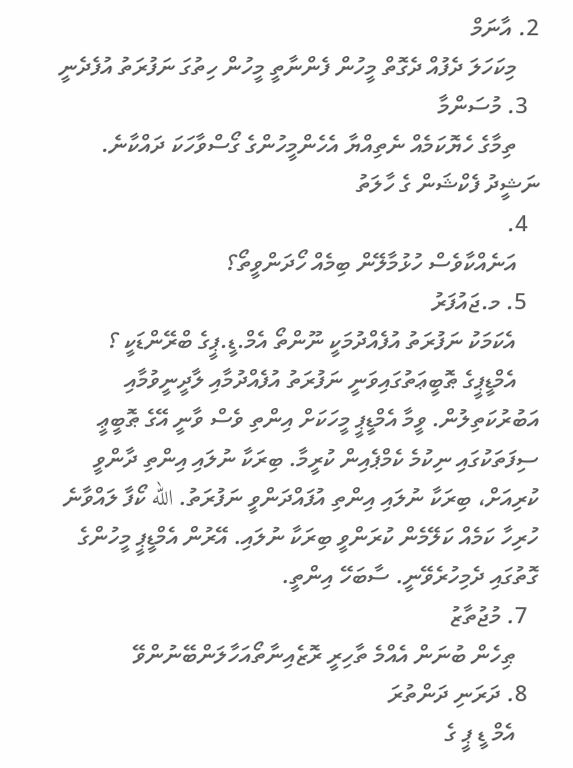2. އާނަމް
    މިކަހަލަ ދެފުއް ދެގޮތް މީހުން ފެންނާތީ މީހުން ހިތުގަ ނަފުރަތު އުފެދެނީ
  3. މުސަންމާ
    ތިމާގެ ހެޔޮކަމެއް ނެތިއްޔާ އެހެންމީހުންގެ ގޯސްވާހަކަ ދައްކާނެ. ނަޝީދު ފެކްޝަން ގެ ހާލަތު
  4.
    އަނެއްކާވެސް ހުޅުމާލޭން ބިމެއް ހޯދަންވީތޯ؟
  5. މ.ޖައުފަރު
    އެކަމަކު ނަފުރަތު އުފެއްދުމަކީ ނޫންތޯ އެމް.ޑީ.ޕީގެ ބްރޭންޑަކީ ؟
    އެމްޑީޕީގެ ޠޮބީޢަތުގައިވަނީ ނަފުރަތު އުފެއްދުމާއި ލާދީނީވުމާއި އަބުރުކަތިލުން. ވީމާ އެމްޑީޕީ މީހަކަށް އިންތި ވެސް ވާނީ އޭގެ ޠޮބީޢީ ސިފަތަކުގައި ނިކުމެ ކެމްޕެއިން ކުރީމާ. ބިރަކާ ނުލައި އިންތި ދާންވީ ކުރިއަށް، ބިރަކާ ނުލައި އިންތި އުފައްދަންވީ ނަފުރަތު. الله ކޯފާ ލައްވާނެ ހުރިހާ ކަމެއް ކަލޭމެން ކުރަންވީ ބިރަކާ ނުލައި. އޭރުން އެމްޑީޕީ މީހުންގެ ގޮތުގައި ދެމިހުރެވޭނީ. ސާބަހޭ އިންތީ.
  7. މުޖުތާޒު
    ޠިހެން ބުނަން އެއްމެ ތާހިރީ ރޮޒެއިނާތޯއަހާލަންބޭނުންވޭ
  8. ދަރަނި ދަންތުރަ
    އެމް ޑީ ޕީ ގެ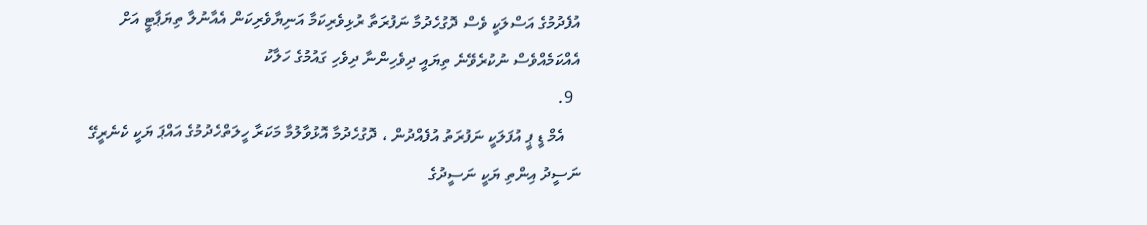އުފެދުމުގެ އަސްލަކީ ވެސް ދޮގުހެދުމާ ނަފުރަތާ ރުޅިވެރިކަމާ އަނިޔާވެރިކަން އެއާނުލާ ތިޔަޕާޓީ އަށް އެއްކަމެއްވެސް ނުކުރެވޭނެ ތިޔައީ ދިވެހިންނާ ދިވެހި ގައުމުގެ ހަލާކު
  9.
    އެމް ޑީ ޕީ އުފަލަކީ ނަފުރަތު އުފެއްދުން ، ދޮގުހެދުމާ އޮޅުވާލުމާ މަކަރާ ހީލަތްހެދުމުގެ އައްޕަ ޔަކީ ކެނެރީގޭ ނަސީދު އިންތި ޔަކީ ނަސީދުގެ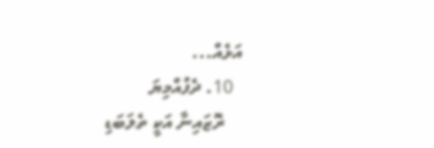އަޅެއް...
  10. ދެފުއްމިޔަ
    ރޮޒައިނާ އަކީ ތެލަބަޑި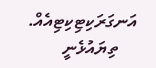އަނގަރަކިޓިކިޓިއެއް.
    ތިޔައުޅެނީ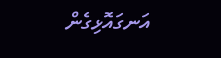އަނގައޮޅިގެން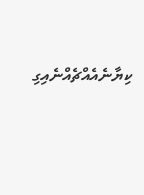ކިޔާނެއެއްޗެއްނެއިގި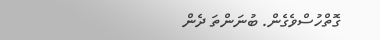ގޮތްހުސްވެގެން. ބުނަންތަ ދެން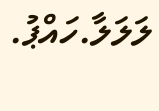ލަލަލާ.ހައްޕު.